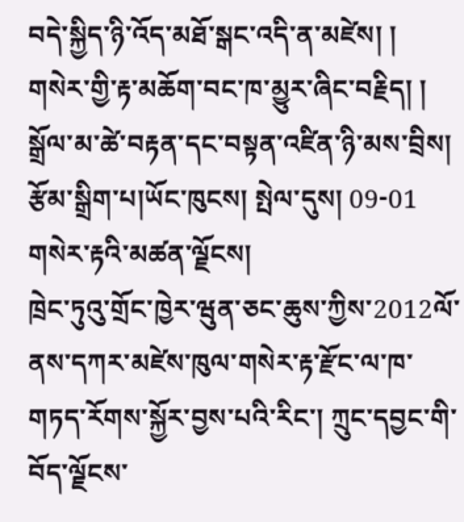བདེ་སྐྱིད་ཉི་འོད་མཐོ་སྒང་འདི་ན་མཛེས། ། གསེར་གྱི་རྟ་མཆོག་བང་ཁ་མྱུར་ཞིང་བརྗིད། །
སྒྲོལ་མ་ཚེ་བརྟན་དང་བསྟན་འཛིན་ཉི་མས་བྲིས། རྩོམ་སྒྲིག་པ།ཡོང་ཁུངས། སྤེལ་དུས། 09-01
གསེར་རྟའི་མཚན་ལྗོངས།
ཁྲེང་ཏུའུ་གྲོང་ཁྱེར་ཝུན་ཅང་ཆུས་ཀྱིས་2012ལོ་ནས་དཀར་མཛེས་ཁུལ་གསེར་རྟ་རྫོང་ལ་ཁ་གཏད་རོགས་སྐྱོར་བྱས་པའི་རིང་། ཀྲུང་དབྱང་གི་བོད་ལྗོངས་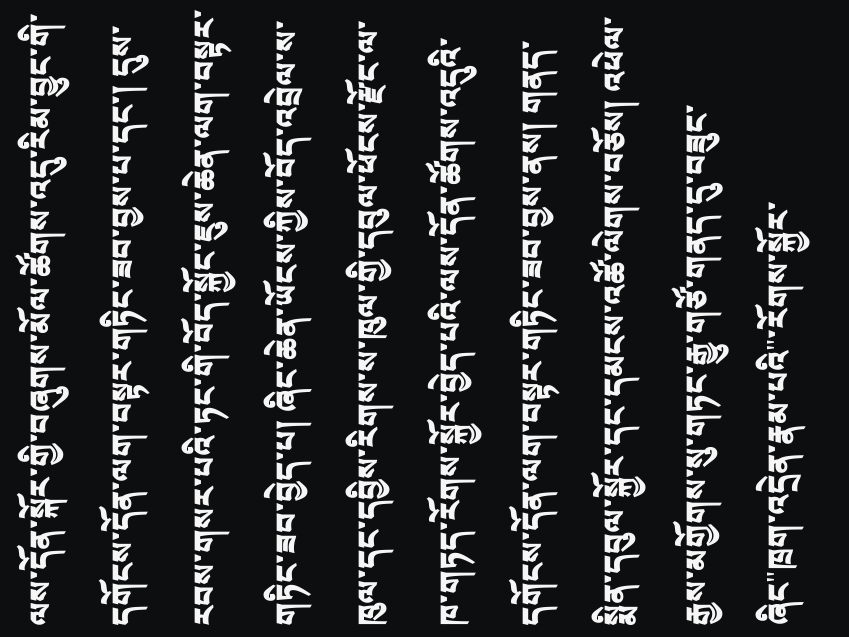ལས་དོན་སྐོར་གྱི་བཞུགས་མོལ་ཚོགས་འདུ་རིམ་བྱུང་གི་དགོངས་དོན་ལག་བསྟར་གཏིང་ཟབ་བྱས་པ་དང་། དུས་རབས་གསར་པའི་ཏང་གི་བོད་སྐྱོང་ཇུས་ཆེན་ལག་བསྟར་གཏིང་ཟབ་བྱེད་པ། ཞིང་ཆེན་ཡོངས་ཀྱིས་བོད་འབྲེལ་ས་ཁུལ་དང་དབྱིས་རིགས་ས་ཁུལ་གྱི་དབུལ་ཕོངས་རྫོང་ལ་ཁ་གཏད་རོགས་སྐྱོར་བྱེད་པའི་ལས་དོན་ཚོགས་འདུའི་དགོངས་དོན་ལག་བསྟར་གཏིང་ཟབ་བྱས་ནས། གནད་སྨིན་དབུལ་སྐྱོར་དང་དམངས་འཚོ་ལེགས་བཅོས། འཕེལ་རྒྱས་མགྱོགས་སུ་གཏང་རྒྱུ་གཙོ་གནད་དུ་བཟུང་ཞིང"ཁྲག་འདྲེན་རྣམ་པའི"་རོགས་སྐྱོར་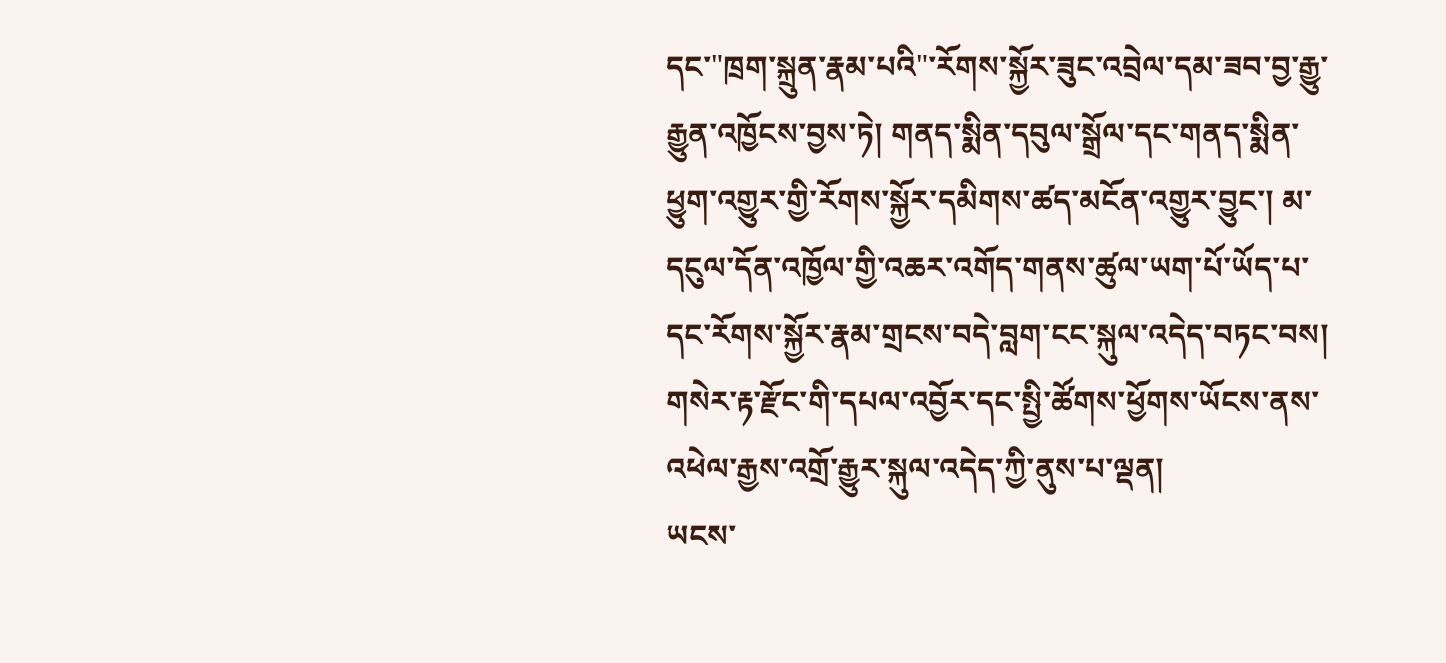དང་"ཁྲག་སྐྲུན་རྣམ་པའི"་རོགས་སྐྱོར་ཟུང་འབྲེལ་དམ་ཟབ་བྱ་རྒྱུ་རྒྱུན་འཁྱོངས་བྱས་ཏེ། གནད་སྨིན་དབུལ་སྒྲོལ་དང་གནད་སྨིན་ཕྱུག་འགྱུར་གྱི་རོགས་སྐྱོར་དམིགས་ཚད་མངོན་འགྱུར་བྱུང་། མ་དངུལ་དོན་འཁྱོལ་གྱི་འཆར་འགོད་གནས་ཚུལ་ཡག་པོ་ཡོད་པ་དང་རོགས་སྐྱོར་རྣམ་གྲངས་བདེ་བླག་ངང་སྐུལ་འདེད་བཏང་བས། གསེར་རྟ་རྫོང་གི་དཔལ་འབྱོར་དང་སྤྱི་ཚོགས་ཕྱོགས་ཡོངས་ནས་འཕེལ་རྒྱས་འགྲོ་རྒྱུར་སྐུལ་འདེད་ཀྱི་ནུས་པ་ལྡན།
ཡངས་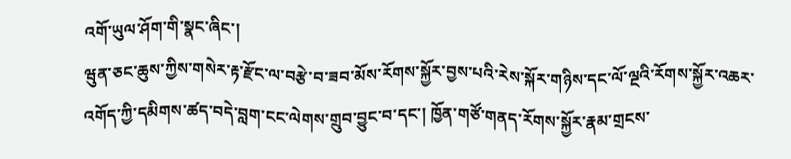འགོ་ཡུལ་ཤོག་གི་སྣང་ཞིང་།
ཝུན་ཅང་ཆུས་ཀྱིས་གསེར་རྟ་རྫོང་ལ་བརྩེ་བ་ཟབ་མོས་རོགས་སྐྱོར་བྱས་པའི་རེས་སྐོར་གཉིས་དང་ལོ་ལྔའི་རོགས་སྐྱོར་འཆར་འགོད་ཀྱི་དམིགས་ཚད་བདེ་བླག་ངང་ལེགས་གྲུབ་བྱུང་བ་དང་། ཁྱོན་གཙོ་གནད་རོགས་སྐྱོར་རྣམ་གྲངས་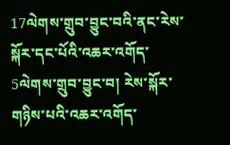17ལེགས་གྲུབ་བྱུང་བའི་ནང་རེས་སྐོར་དང་པོའི་འཆར་འགོད་5ལེགས་གྲུབ་བྱུང་བ། རེས་སྐོར་གཉིས་པའི་འཆར་འགོད་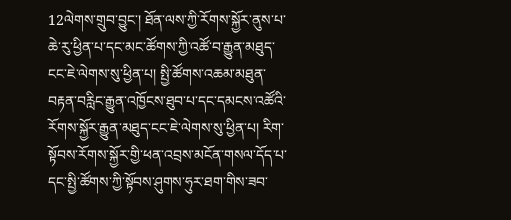12ལེགས་གྲུབ་བྱུང་། ཐོན་ལས་ཀྱི་རོགས་སྐྱོར་ནུས་པ་ཆེ་རུ་ཕྱིན་པ་དང་མང་ཚོགས་ཀྱི་འཚོ་བ་རྒྱུན་མཐུད་ངང་ཇེ་ལེགས་སུ་ཕྱིན་པ། སྤྱི་ཚོགས་འཆམ་མཐུན་བརྟན་བརླིང་རྒྱུན་འཁྱོངས་ཐུབ་པ་དང་དམངས་འཚོའི་རོགས་སྐྱོར་རྒྱུན་མཐུད་ངང་ཇེ་ལེགས་སུ་ཕྱིན་པ། རིག་སྟོབས་རོགས་སྐྱོར་གྱི་ཕན་འབྲས་མངོན་གསལ་དོད་པ་དང་སྤྱི་ཚོགས་ཀྱི་སྟོབས་ཤུགས་ཧུར་ཐག་གིས་ཟབ་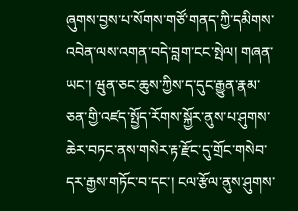ཞུགས་བྱས་པ་སོགས་གཙོ་གནད་ཀྱི་དམིགས་འབེན་ལས་འགན་བདེ་བླག་ངང་སྤེལ། གཞན་ཡང་། ཝུན་ཅང་ཆུས་ཀྱིས་ད་དུང་རྒྱུན་རྣམ་ཅན་གྱི་འཛད་སྤྱོད་རོགས་སྐྱོར་ནུས་པ་ཤུགས་ཆེར་བཏང་ནས་གསེར་རྟ་རྫོང་དུ་གྲོང་གསེབ་དར་རྒྱས་གཏོང་བ་དང་། ངལ་རྩོལ་ནུས་ཤུགས་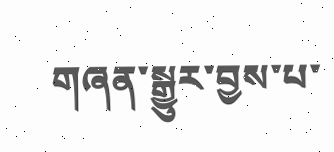གཞན་སྒྱུར་བྱས་པ་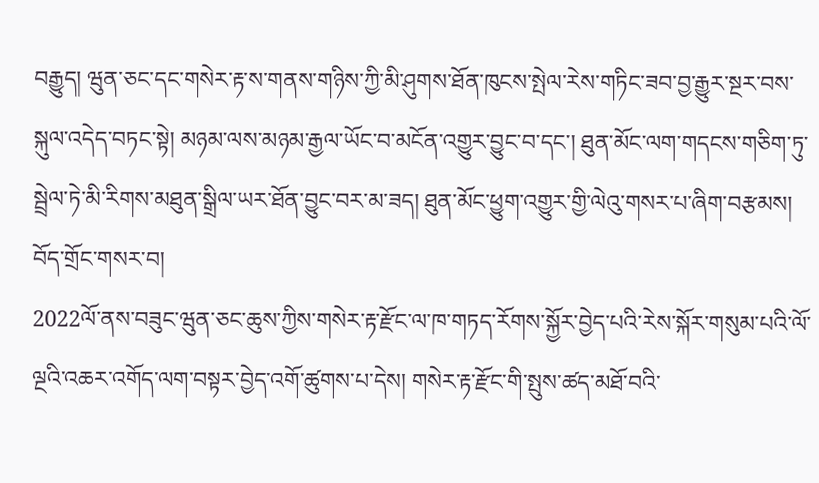བརྒྱུད། ཝུན་ཅང་དང་གསེར་རྟ་ས་གནས་གཉིས་ཀྱི་མི་ཤུགས་ཐོན་ཁུངས་སྤེལ་རེས་གཏིང་ཟབ་བྱ་རྒྱུར་སྔར་བས་སྐུལ་འདེད་བཏང་སྟེ། མཉམ་ལས་མཉམ་རྒྱལ་ཡོང་བ་མངོན་འགྱུར་བྱུང་བ་དང་། ཐུན་མོང་ལག་གདངས་གཅིག་ཏུ་སྦྲེལ་ཏེ་མི་རིགས་མཐུན་སྒྲིལ་ཡར་ཐོན་བྱུང་བར་མ་ཟད། ཐུན་མོང་ཕྱུག་འགྱུར་གྱི་ལེའུ་གསར་པ་ཞིག་བརྩམས།
བོད་གྲོང་གསར་བ།
2022ལོ་ནས་བཟུང་ཝུན་ཅང་ཆུས་ཀྱིས་གསེར་རྟ་རྫོང་ལ་ཁ་གཏད་རོགས་སྐྱོར་བྱེད་པའི་རེས་སྐོར་གསུམ་པའི་ལོ་ལྔའི་འཆར་འགོད་ལག་བསྟར་བྱེད་འགོ་ཚུགས་པ་དེས། གསེར་རྟ་རྫོང་གི་སྤུས་ཚད་མཐོ་བའི་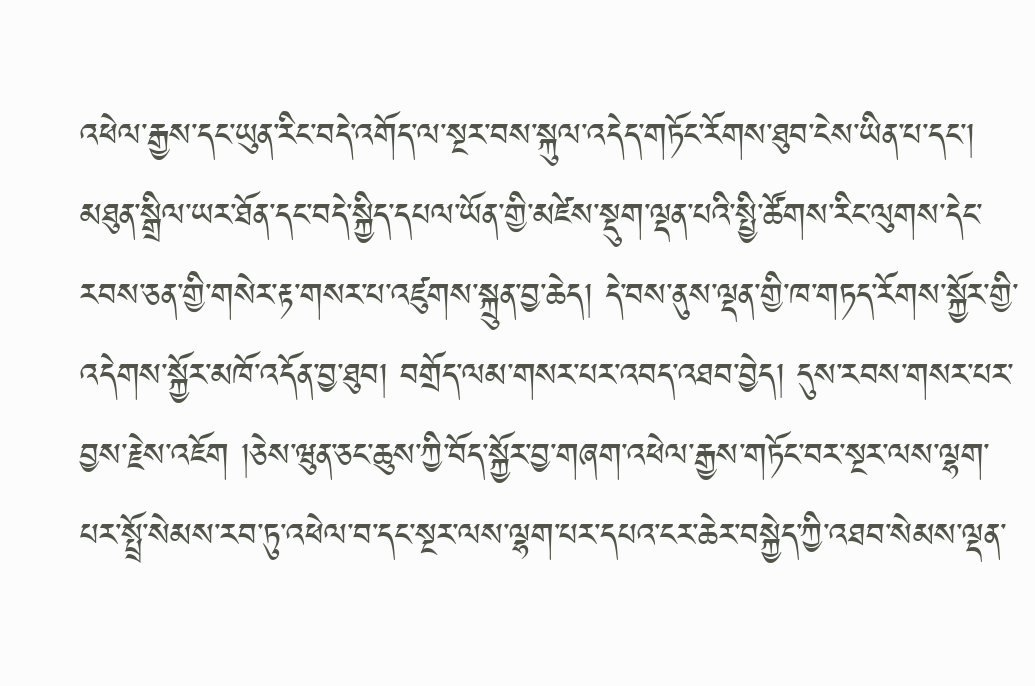འཕེལ་རྒྱས་དང་ཡུན་རིང་བདེ་འགོད་ལ་སྔར་བས་སྐུལ་འདེད་གཏོང་རོགས་ཐུབ་ངེས་ཡིན་པ་དང་། མཐུན་སྒྲིལ་ཡར་ཐོན་དང་བདེ་སྐྱིད་དཔལ་ཡོན་གྱི་མཛེས་སྡུག་ལྡན་པའི་སྤྱི་ཚོགས་རིང་ལུགས་དེང་རབས་ཅན་གྱི་གསེར་རྟ་གསར་པ་འཛུགས་སྐྲུན་བྱ་ཆེད། དེ་བས་ནུས་ལྡན་གྱི་ཁ་གཏད་རོགས་སྐྱོར་གྱི་འདེགས་སྐྱོར་མཁོ་འདོན་བྱ་ཐུབ། བགྲོད་ལམ་གསར་པར་འབད་འཐབ་བྱེད། དུས་རབས་གསར་པར་བྱས་རྗེས་འཇོག །ཅེས་ཝུན་ཅང་ཆུས་ཀྱི་བོད་སྐྱོར་བྱ་གཞག་འཕེལ་རྒྱས་གཏོང་བར་སྔར་ལས་ལྷག་པར་སྤྲོ་སེམས་རབ་ཏུ་འཕེལ་བ་དང་སྔར་ལས་ལྷག་པར་དཔའ་ངར་ཆེར་བསྐྱེད་ཀྱི་འཐབ་སེམས་ལྡན་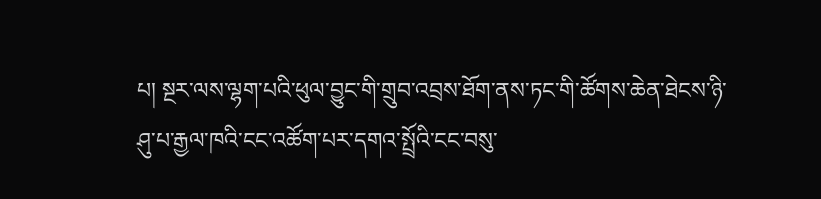པ། སྔར་ལས་ལྷག་པའི་ཕུལ་བྱུང་གི་གྲུབ་འབྲས་ཐོག་ནས་ཏང་གི་ཚོགས་ཆེན་ཐེངས་ཉི་ཤུ་པ་རྒྱལ་ཁའི་ངང་འཚོག་པར་དགའ་སྤྲོའི་ངང་བསུ་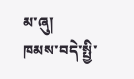མ་ཞུ།
ཁམས་བདེ་སྤྱི་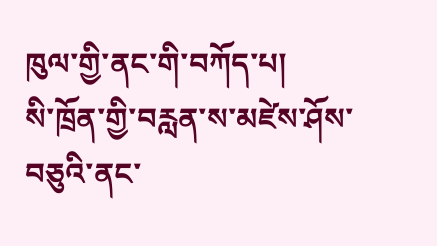ཁུལ་གྱི་ནང་གི་བཀོད་པ།
སི་ཁྲོན་གྱི་བརླན་ས་མཛེས་ཤོས་བཅུའི་ནང་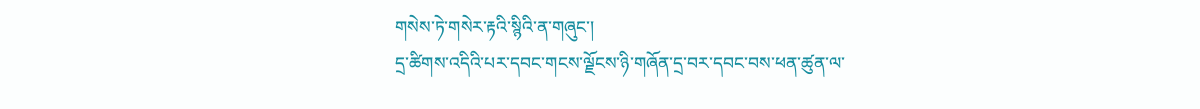གསེས་ཏེ་གསེར་རྟའི་སྙིའི་ན་གཞུང་།
དྲ་ཚིགས་འདིའི་པར་དབང་གངས་ལྗོངས་ཉི་གཞོན་དྲ་བར་དབང་བས་ཕན་ཚུན་ལ་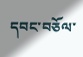དབང་བཅོལ་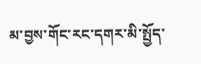མ་བྱས་གོང་རང་དགར་མི་སྤྱོད་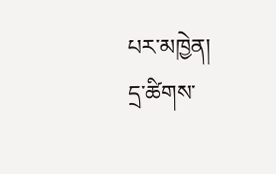པར་མཁྱེན།
དྲ་ཚིགས་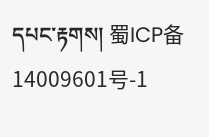དཔང་རྟགས། 蜀ICP备14009601号-1